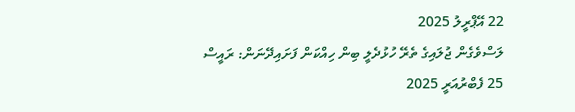22 އޭޕްރީލު 2025
ލަސްވެގެން ޖުލައިގެ ތެރޭ ހުޅުދެލީ ބިން ހިއްކަން ފަށައިދޭނަން: ރައީސް
25 ފެބްރުއަރީ 2025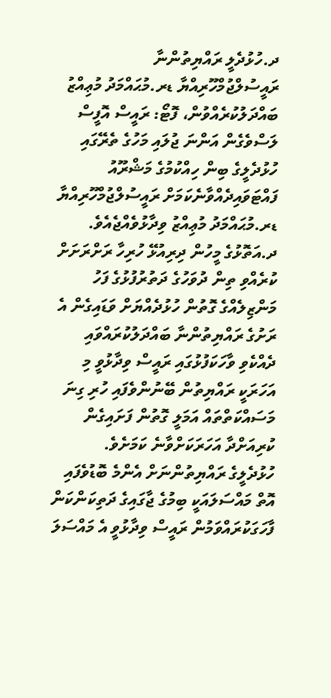ދ.ހުޅުދެލީ ރައްޔިތުންނާ ރައީސުލްޖުމްހޫރިއްޔާ ޑރ.މުޙައްމަދު މުޢިއްޒު ބައްދަލުކުރެއްވުން، ފޮޓޯ: ރައީސް އޮފީސް
ލަސްވެގެން އަންނަ ޖުލައި މަހުގެ ތެރޭގައި ހުޅުދެލީގެ ބިން ހިއްކުމުގެ މަޝްރޫއު ފައްޓަވައިދެއްވާނެކަމަށް ރައީސުލްޖުމްހޫރިއްޔާ ޑރ.މުޙައްމަދު މުޢިއްޒު ވިދާޅުވެއްޖެއެވެ.
ދ.އަތޮޅުގެ މީހުން ދިރިއުޅޭ ހުރިހާ ރަށްރަށަށް ކުރެއްވި ތިން ދުވަހުގެ ދަތުރުފުޅުގެ ފަހު މަންޒިލެއްގެ ގޮތުން ހުޅުދެއްޔަށް ވަޑައިގެން އެ ރަށުގެ ރައްޔިތުންނާ ބައްދަލުކުރައްވައި ދެއްކެވި ވާހަކަފުޅުގައި ރައީސް ވިދާޅުވީ މި އަހަރަކީ ރައްޔިތުން ބޭނުންވެފައި ހުރި ގިނަ މަސައްކަތްތައް އަމަލީ ގޮތުން ފަށައިގެން ކުރިއަށްދާ އަހަރަކަށްވާނެ ކަމަށެވެ.
ހުޅުދެލީގެ ރައްޔިތުންނަށް އެންމެ ބޮޑުވެފައި އޮތް މައްސަލައަކީ ބިމުގެ ޖާގައިގެ ދަތިކަންކަން ފާހަގަކުރައްވަމުން ރައީސް ވިދާޅުވީ އެ މައްސަލަ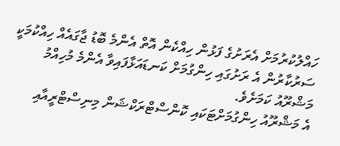ހައްލުކުރުމަށް އެރަށުގެ ފަޅުން ހިއްކެން އޮތް އެންމެ ބޮޑު ޖާގައެއް ހިއްކުމަކީ ސަރުކާރުން އެ ރަށުގައި ހިންގުމަށް ކަނޑައަޅާފައިވާ އެންމެ މުހިއްމު މަޝްރޫއު ކަމަށެވެ.
އެ މަޝްރޫއު ހިންގުމަށްޓަކައި ކޮންސްޓްރަކްޝަން މިނިސްޓްރީއާއި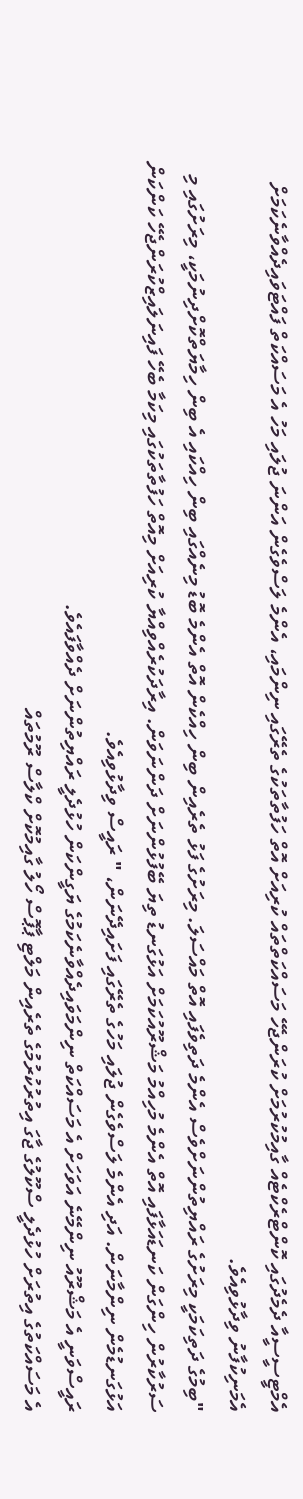އެމްޓީސީސީއާ ދެމެދުގައި ކޮންޓްރެކްޓެއް ގާއިމުކުރުމަށް ކުރަންޖެހޭ މަސައްކަތްތައް ކުރިއަށް އޮތް ހަފުތާތަކުގެ ތެރޭގައި ނިންމައި، އެންމެ ލަސްވެގެން އަންނަ ޖުލައި މަހު އެ މަސައްކަތް ފައްޓަވައިދެއްވާނެކަމަށް އެމަނިކުފާނު ވިދާޅުވިއެވެ.
"ބިމުގެ ދަތިކަމަކީ މިރަށުގެ ރައްޔިތުންނަށްވެސް އެންމެ ދަތިވެފައި އޮތް މައްސަލަ. މިރަށުގެ ފަޅު ތެރެއިން ބިން ހިއްކެން އޮތް އެންމެ ބޮޑު މިނެއްގައި ބިން ހިއްކައި އެ ބިން ހިމާޔަތްކޮށްދިނުމަކީ، މިރަށުގައި މި ސަރުކާރުން ހިންގަން ކަނޑައަޅާފައި އޮތް އެންމެ މުހިއްމު މަޝްރޫއުކަމަށް އަޅުގަނޑު ތިޔަ ބޭފުޅުންނަށް ދަންނަވަން. އިރާދަކުރެއްވިއްޔާ ކުރިއަށް މިއޮތް ހަފުތާތަކުގައި މިކަމާ ބެހޭ ފައިނަލައިޒްކުރަންޖެހޭ ކަންކަން އަޅުގަނޑުމެން ނިންމާނަން. އަދި އެންމެ ލަސްވެގެން ޖުލައި މަހުގެ ތެރޭގައި ފަށައިދޭނަން، " ރައީސް ވިދާޅުވިއެވެ.
ރައީސްވަނީ އެ މަޝްރޫއު ނިންމޭނެ އަވަހަށް އެ މަސައްކަތް ނިންމަވައިދެއްވާނެކަމުގެ ޔަގީންކަން ހުޅުދެލީ ރައްޔިތުންނަށް ދެއްވާފައެވެ.
އެ މަސައްކަތުގެ އިތުރަށް ހުޅުދެލީ ސްކޫލުގެ ޖާގަ އިތުރުކުރުމުގެ ތެރެއިން މަލްޓި ޕާޕޮސް ހޯލު ގާއިމުކޮށް ކްލާސް ރޫމުތައް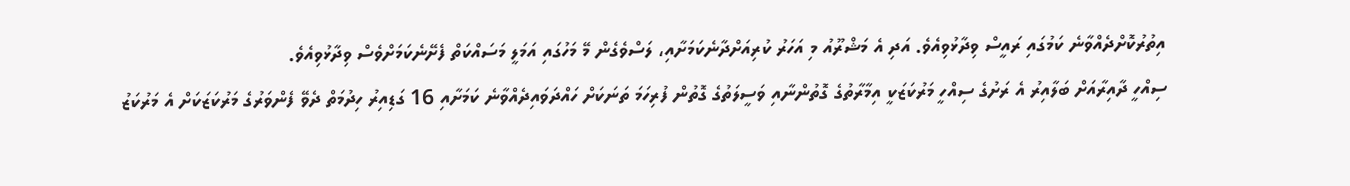އިތުރުކޮށްދެއްވާނެ ކަމުގައި ރައީސް ވިދާޅުވިއެވެ. އަދި އެ މަޝްރޫއު މި އަހަރު ކުރިއަށްދާނެކަމަށާއި، ލަސްވެގެން މޭ މަހުގައި އަމަލީ މަސައްކަތް ފެށޭނެކަމަށްވެސް ވިދާޅުވިއެވެ.
ސިއްހީ ދާއިރާއަށް ބަލާއިރު އެ ރަށުގެ ސިއްހީ މަރުކަޒަކީ އިމާރާތުގެ ގޮތުންނާއި ވަސީލަތުގެ ގޮތުން ފުރިހަމަ ތަނަކަށް ހައްދަވައިދެއްވާނެ ކަމަށާއި 16 ގަޑިއިރު ހިދުމަތް ދެވޭ ފެންވަރުގެ މަރުކަޒަކަށް އެ މަރުކަޒު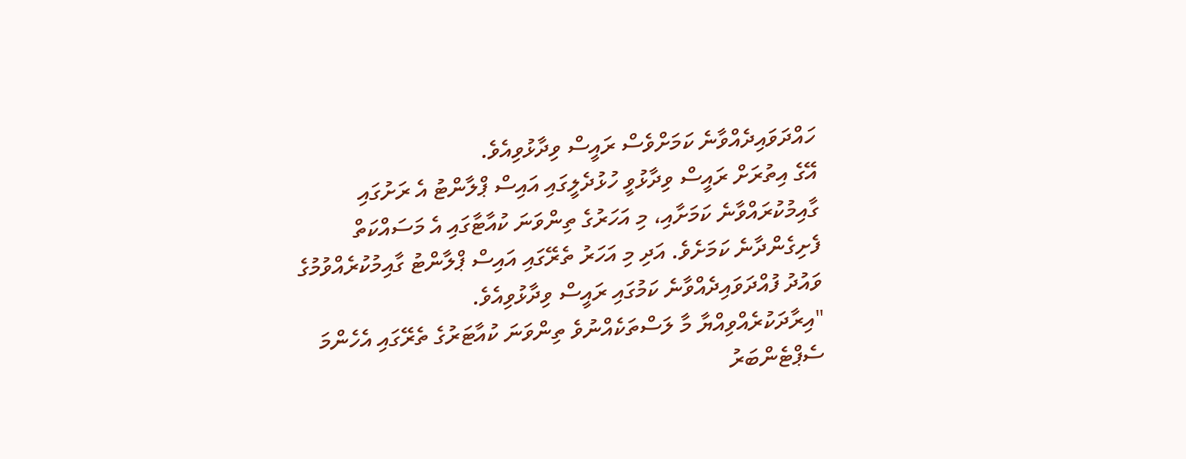ހައްދަވައިދެއްވާނެ ކަމަށްވެސް ރައީސް ވިދާޅުވިއެވެ.
އޭގެ އިތުރަށް ރައީސް ވިދާޅުވީ ހުޅުދެލީގައި އައިސް ޕްލާންޓު އެ ރަށުގައި ގާއިމުކުރައްވާނެ ކަމަށާއި، މި އަހަރުގެ ތިންވަނަ ކުއާޓާގައި އެ މަސައްކަތް ފެށިގެންދާނެ ކަމަށެވެ. އަދި މި އަހަރު ތެރޭގައި އައިސް ޕްލާންޓު ގާއިމުކުރެއްވުމުގެ ވައުދު ފުއްދަވައިދެއްވާނެ ކަމުގައި ރައީސް ވިދާޅުވިއެވެ.
"އިރާދަކުރެއްވިއްޔާ މާ ލަސްތަކެއްނުވެ ތިންވަނަ ކުއާޓަރުގެ ތެރޭގައި އެހެންމަ ސެޕްޓެންބަރު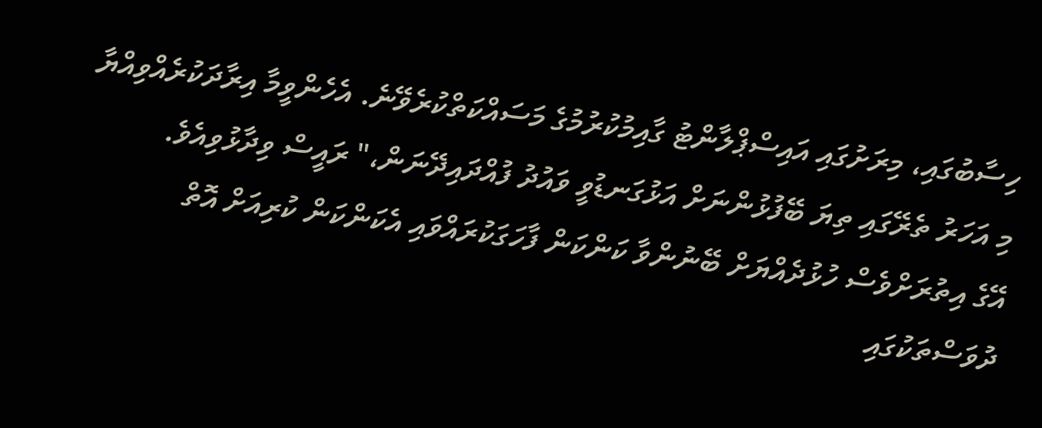ހިސާބުގައި، މިރަށުގައި އައިސްޕްލާންޓު ގާއިމުކުރުމުގެ މަސައްކަތްކުރެވޭނެ. އެހެންވީމާ އިރާދަކުރެއްވިއްޔާ މި އަހަރު ތެރޭގައި ތިޔަ ބޭފުޅުންނަށް އަޅުގަނޑުވީ ވައުދު ފުއްދައިދޭނަން،" ރައީސް ވިދާޅުވިއެވެ.
އޭގެ އިތުރަށްވެސް ހުޅުދެއްޔަށް ބޭނުންވާ ކަންކަން ފާހަގަކުރައްވައި އެކަންކަން ކުރިއަށް އޮތް ދުވަސްތަކުގައި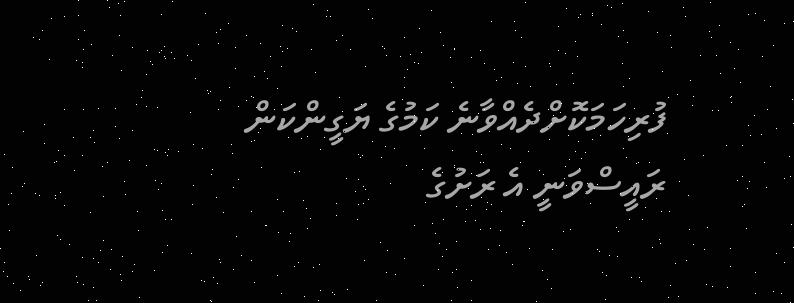ފުރިހަމަކޮށްދެއްވާނެ ކަމުގެ ޔަގީންކަން ރައީސްވަނީ އެ ރަށުގެ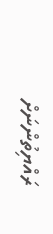ރައްޔިތުންނަށް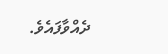ދެއްވާފައެވެ.